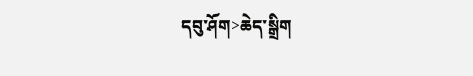དབུ་ཤོག>ཆེད་སྒྲིག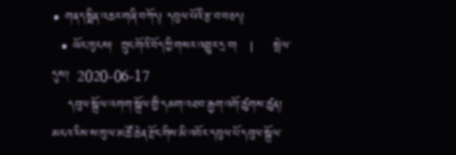• གནད་སྨིན་འཆར་གཞི་བཀོད། དབུལ་པོའི་རྩ་བ་བཅད།
  • ཡོང་ཁུངས།  ཀྲུང་གོའི་བོད་ཀྱི་གསར་འགྱུར་དྲ་བ།   |     སྤེལ་དུས།  2020-06-17
    དབུལ་སྒྲོལ་འགག་སྒྲོལ་གྱི་དམག་འཐབ་རྒྱག་འགོ་ཚུགས་ཚུན། མངའ་རིས་ས་ཁུལ་མཚོ་ཆེན་རྫོང་གིས་མི་འབོར་དབུལ་པོ་དབུལ་སྒྲོལ་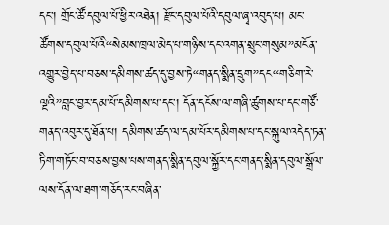དང་། གྲོང་ཚོ་དབུལ་པོ་ཕྱིར་འཐེན། རྫོང་དབུལ་པོའི་དབུལ་ཞྭ་འབུད་པ། མང་ཚོགས་དབུལ་པོའི“སེམས་ཁྲལ་མེད་པ་གཉིས་དང་འགན་སྲུང་གསུམ”མངོན་འགྱུར་བྱེད་པ་བཅས་དམིགས་ཚད་དུ་བྱས་ཏེ“གནད་སྨིན་དྲུག”དང“གཅིག་རེ་ལྔའི”བླང་བྱར་དམ་པོ་དམིགས་པ་དང་། དོན་དངོས་ལ་གཞི་ཚུགས་པ་དང་གཙོ་གནད་འབུར་དུ་ཐོན་པ། དམིགས་ཚད་ལ་དམ་པོར་དམིགས་པ་དང་སྐུལ་འདེད་ཏན་ཏིག་གཏོང་བ་བཅས་བྱས་པས་གནད་སྨིན་དབུལ་སྐྱོར་དང་གནད་སྨིན་དབུལ་སྒྲོལ་ལས་དོན་ལ་ཐག་གཅོད་རང་བཞིན་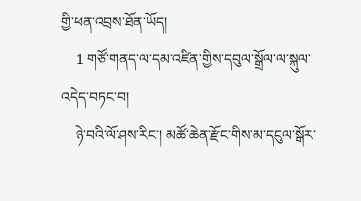གྱི་ཕན་འབྲས་ཐོན་ཡོད།
    1 གཙོ་གནད་ལ་དམ་འཛིན་གྱིས་དབུལ་སྒྲོལ་ལ་སྐུལ་འདེད་བཏང་བ།
    ཉེ་བའི་ལོ་ཤས་རིང་། མཚོ་ཆེན་རྫོང་གིས་མ་དངུལ་སྒོར་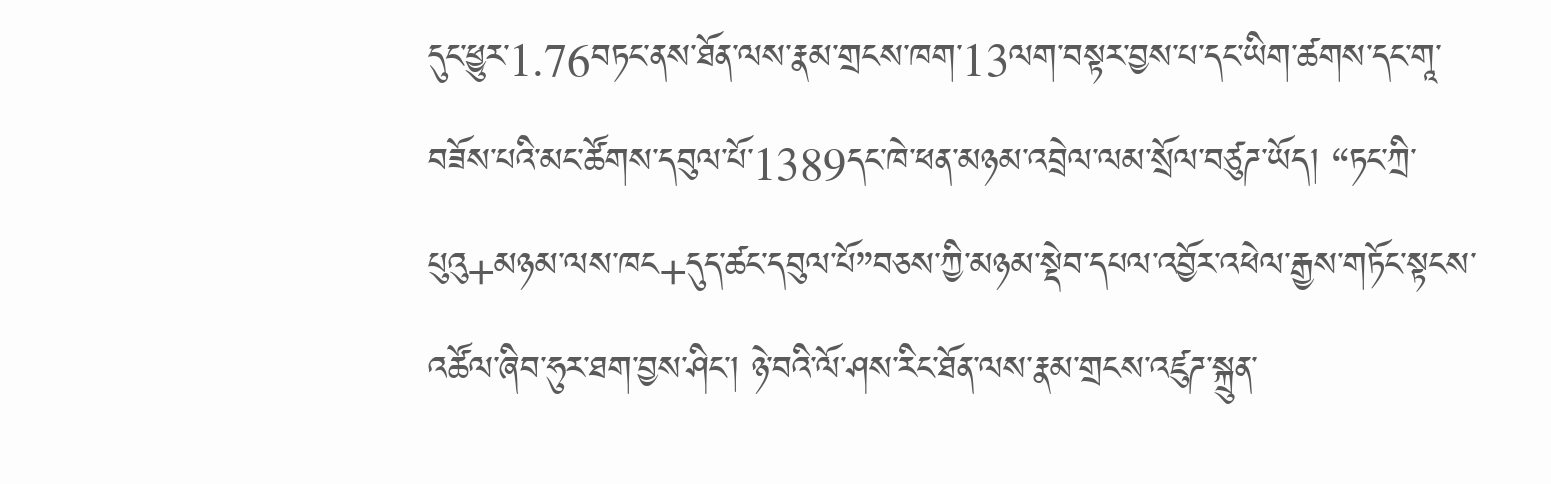དུང་ཕྱུར་1.76བཏང་ནས་ཐོན་ལས་རྣམ་གྲངས་ཁག་13ལག་བསྟར་བྱས་པ་དང་ཡིག་ཚགས་དང་གཱ་བཟོས་པའི་མང་ཚོགས་དབུལ་པོ་1389དང་ཁེ་ཕན་མཉམ་འབྲེལ་ལམ་སྲོལ་བཙུཌ་ཡོད། “ཏང་ཀྲི་པུའུ+མཉམ་ལས་ཁང+དུད་ཚང་དབུལ་པོ”བཅས་ཀྱི་མཉམ་སྡེབ་དཔལ་འབྱོར་འཕེལ་རྒྱས་གཏོང་སྟངས་འཚོལ་ཞིབ་ཧུར་ཐག་བྱས་ཤིང་། ཉེ་བའི་ལོ་ཤས་རིང་ཐོན་ལས་རྣམ་གྲངས་འཛུཌ་སྐྲུན་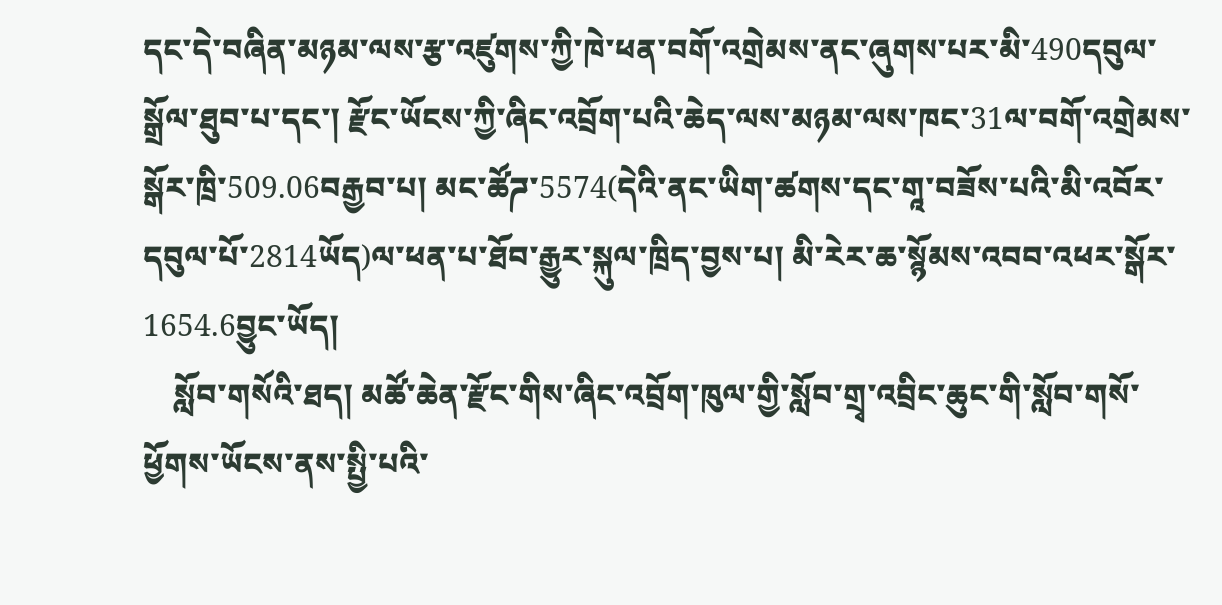དང་དེ་བཞིན་མཉམ་ལས་རྩ་འཛུགས་ཀྱི་ཁེ་ཕན་བགོ་འགྲེམས་ནང་ཞུགས་པར་མི་490དབུལ་སྒྲོལ་ཐུབ་པ་དང་། རྫོང་ཡོངས་ཀྱི་ཞིང་འབྲོག་པའི་ཆེད་ལས་མཉམ་ལས་ཁང་31ལ་བགོ་འགྲེམས་སྒོར་ཁྲི་509.06བརྒྱབ་པ། མང་ཚོཌ་5574(དེའི་ནང་ཡིག་ཚགས་དང་གཱ་བཟོས་པའི་མི་འབོར་དབུལ་པོ་2814ཡོད)ལ་ཕན་པ་ཐོབ་རྒྱུར་སྐུལ་ཁྲིད་བྱས་པ། མི་རེར་ཆ་སྙོམས་འབབ་འཕར་སྒོར་1654.6བྱུང་ཡོད།
    སློབ་གསོའི་ཐད། མཚོ་ཆེན་རྫོང་གིས་ཞིང་འབྲོག་ཁུལ་གྱི་སློབ་གྲྭ་འབྲིང་ཆུང་གི་སློབ་གསོ་ཕྱོགས་ཡོངས་ནས་སྤྱི་པའི་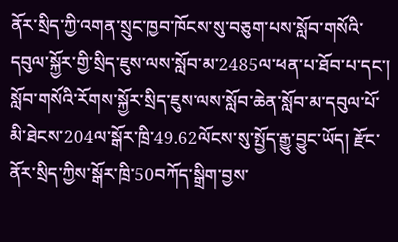ནོར་སྲིད་ཀྱི་འགན་སྲུང་ཁྱབ་ཁོངས་སུ་བཅུག་པས་སློབ་གསོའི་དབུལ་སྐྱོར་གྱི་སྲིད་ཇུས་ལས་སློབ་མ་2485ལ་ཕན་པ་ཐོབ་པ་དང་། སློབ་གསོའི་རོགས་སྐྱོར་སྲིད་ཇུས་ལས་སློབ་ཆེན་སློབ་མ་དབུལ་པོ་མི་ཐེངས་204ལ་སྒོར་ཁྲི་49.62ལོངས་སུ་སྤྱོད་རྒྱུ་བྱུང་ཡོད། རྫོང་ནོར་སྲིད་ཀྱིས་སྒོར་ཁྲི་50བཀོད་སྒྲིག་བྱས་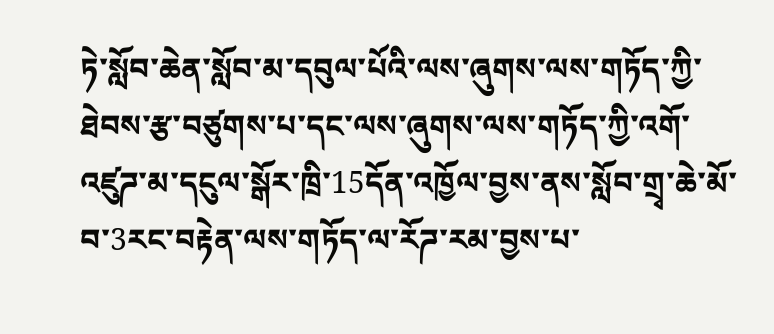ཏེ་སློབ་ཆེན་སློབ་མ་དབུལ་པོའི་ལས་ཞུགས་ལས་གཏོད་ཀྱི་ཐེབས་རྩ་བཙུགས་པ་དང་ལས་ཞུགས་ལས་གཏོད་ཀྱི་འགོ་འཛུཌ་མ་དངུལ་སྒོར་ཁྲི་15དོན་འཁྱོལ་བྱས་ནས་སློབ་གྲྭ་ཆེ་མོ་བ་3རང་བརྟེན་ལས་གཏོད་ལ་རོཌ་རམ་བྱས་པ་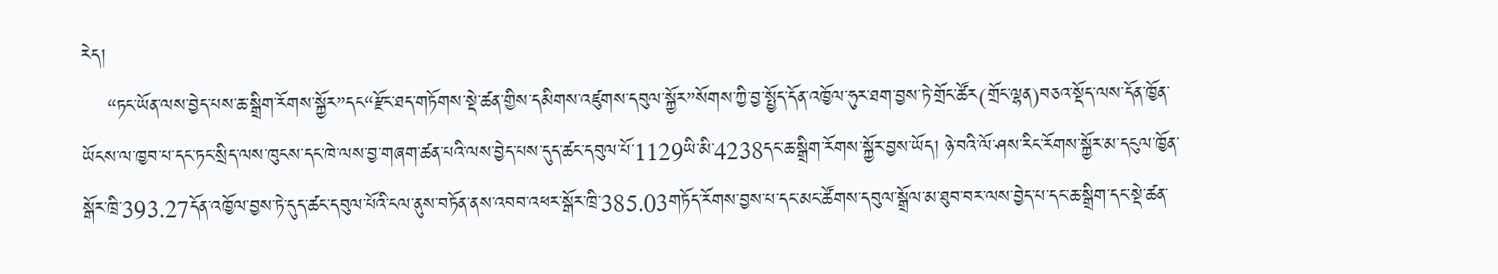རེད།
    “ཏང་ཡོན་ལས་བྱེད་པས་ཆ་སྒྲིག་རོགས་སྐྱོར”དང“རྫོང་ཐད་གཏོགས་སྡེ་ཚན་གྱིས་དམིགས་འཛུགས་དབུལ་སྐྱོར”སོགས་ཀྱི་བྱ་སྤྱོད་དོན་འཁྱོལ་ཧུར་ཐག་བྱས་ཏེ་གྲོང་ཚོར(གྲོང་ལྷན)བཅའ་སྡོད་ལས་དོན་ཁྱོན་ཡོངས་ལ་ཁྱབ་པ་དང་ཏང་སྲིད་ལས་ཁུངས་དང་ཁེ་ལས་བྱ་གཞག་ཚན་པའི་ལས་བྱེད་པས་དུད་ཚང་དབུལ་པོ་1129ཡི་མི་4238དང་ཆ་སྒྲིག་རོགས་སྐྱོར་བྱས་ཡོད། ཉེ་བའི་ལོ་ཤས་རིང་རོགས་སྐྱོར་མ་དངུལ་ཁྱོན་སྒོར་ཁྲི་393.27དོན་འཁྱོལ་བྱས་ཏེ་དུད་ཚང་དབུལ་པོའི་ངལ་ནུས་བཏོན་ནས་འབབ་འཕར་སྒོར་ཁྲི་385.03གཏོད་རོགས་བྱས་པ་དང་མང་ཚོགས་དབུལ་སྒྲོལ་མ་ཐུབ་བར་ལས་བྱེད་པ་དང་ཆ་སྒྲིག་དང་སྡེ་ཚན་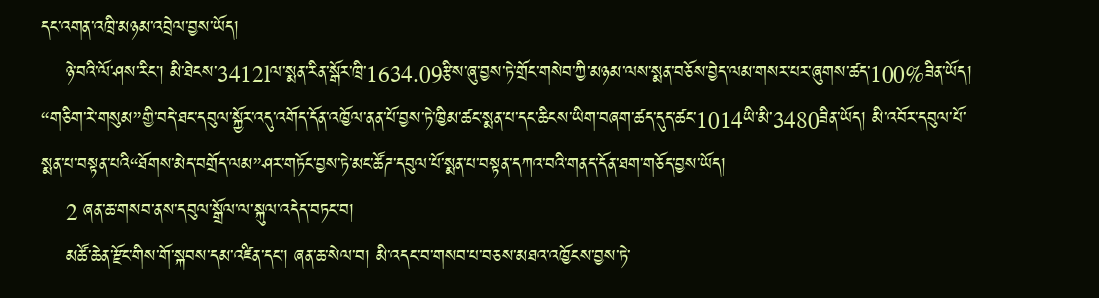དང་འགན་འཁྲི་མཉམ་འབྲེལ་བྱས་ཡོད།
    ཉེ་བའི་ལོ་ཤས་རིང་། མི་ཐེངས་3412lལ་སྨན་རིན་སྒོར་ཁྲི་1634.09རྩིས་ཞུ་བྱས་ཏེ་གྲོང་གསེབ་ཀྱི་མཉམ་ལས་སྨན་བཅོས་བྱེད་ལམ་གསར་པར་ཞུགས་ཚད་100%ཟིན་ཡོད། “གཅིག་རེ་གསུམ”གྱི་བདེ་ཐང་དབུལ་སྐྱོར་འདུ་འགོད་དོན་འཁྱོལ་ནན་པོ་བྱས་ཏེ་ཁྱིམ་ཚང་སྨན་པ་དང་ཆིངས་ཡིག་བཞག་ཚད་དུད་ཚང་1014ཡི་མི་3480ཟིན་ཡོད། མི་འབོར་དབུལ་པོ་སྨན་པ་བསྟན་པའི“ཐོགས་མེད་བགྲོད་ལམ”ཤར་གཏོང་བྱས་ཏེ་མང་ཚོཌ་དབུལ་པོ་སྨན་པ་བསྟན་དཀའ་བའི་གནད་དོན་ཐག་གཅོད་བྱས་ཡོད།
    2 ཞན་ཆ་གསབ་ནས་དབུལ་སྒྲོལ་ལ་སྐུལ་འདེད་བཏང་བ།
    མཚོ་ཆེན་རྫོང་གིས་གོ་སྐབས་དམ་འཛིན་དང་། ཞན་ཆ་སེལ་བ། མི་འདང་བ་གསབ་པ་བཅས་མཐའ་འཁྱོངས་བྱས་ཏེ་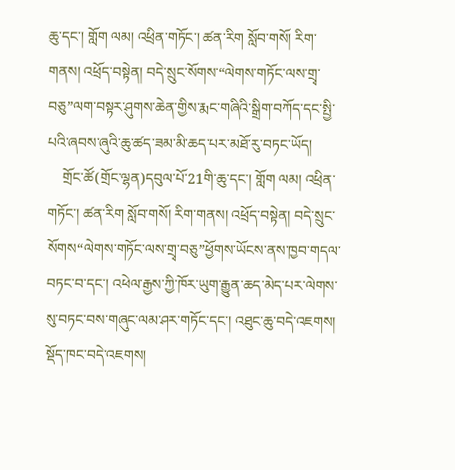ཆུ་དང་། གློག ལམ། འཕྲིན་གཏོང་། ཚན་རིག སློབ་གསོ། རིག་གནས། འཕྲོད་བསྟེན། བདེ་སྲུང་སོགས་“ལེགས་གཏོང་ལས་གྲྭ་བཅུ”ལག་བསྟར་ཤུགས་ཆེན་གྱིས་རྨང་གཞིའི་སྒྲིག་བཀོད་དང་སྤྱི་པའི་ཞབས་ཞུའི་ཆུ་ཚད་ཟམ་མི་ཆད་པར་མཐོ་རུ་བཏང་ཡོད།
    གྲོང་ཚོ(གྲོང་ལྷན)དབུལ་པོ་21གི་ཆུ་དང་། གློག ལམ། འཕྲིན་གཏོང་། ཚན་རིག སློབ་གསོ། རིག་གནས། འཕྲོད་བསྟེན། བདེ་སྲུང་སོགས“ལེགས་གཏོང་ལས་གྲྭ་བཅུ”ཕྱོགས་ཡོངས་ནས་ཁྱབ་གདལ་བཏང་བ་དང་། འཕེལ་རྒྱས་ཀྱི་ཁོར་ཡུག་རྒྱུན་ཆད་མེད་པར་ལེགས་སུ་བཏང་བས་གཞུང་ལམ་ཤར་གཏོང་དང་། འཐུང་ཆུ་བདེ་འཇགས། སྡོད་ཁང་བདེ་འཇགས།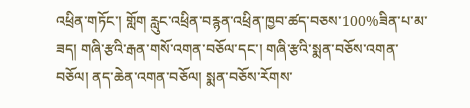འཕྲིན་གཏོང་། གློག རླུང་འཕྲིན་བརྙན་འཕྲིན་ཁྱབ་ཚད་བཅས་100%ཟིན་པ་མ་ཟད། གཞི་རྩའི་རྒན་གསོ་འགན་བཅོལ་དང་། གཞི་རྩའི་སྨན་བཅོས་འགན་བཅོལ། ནད་ཆེན་འགན་བཅོལ། སྨན་བཅོས་རོགས་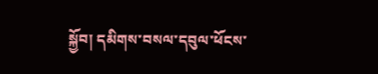སྐྱོབ། དམིགས་བསལ་དབུལ་ཕོངས་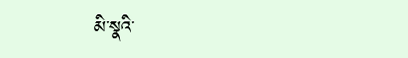མི་སྣའི་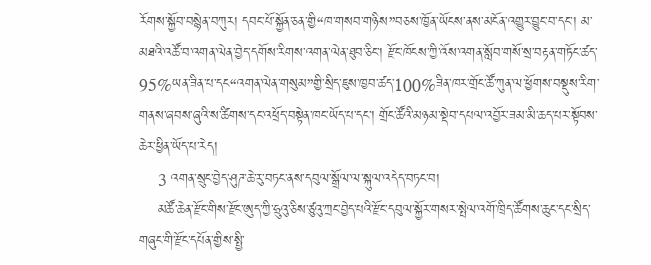རོགས་སྐྱོབ་བསྙེན་བཀུར། དབང་པོ་སྐྱོན་ཅན་གྱི“ཁ་གསབ་གཉིས”བཅས་ཁྱོན་ཡོངས་ནས་མངོན་འགྱུར་བྱུང་བ་དང་། མ་མཐའི་འཚོ་བ་འགན་ལེན་བྱེད་དགོས་རིགས་འགན་ལེན་ཐུབ་ཅིང་། རྫོང་ཁོངས་ཀྱི་འོས་འགན་སློབ་གསོ་སྲ་བརྟན་གཏོང་ཚད་95%ཡན་ཟིན་པ་དང“འགན་ལེན་གསུམ”གྱི་སྲིད་ཇུས་ཁྱབ་ཚད་100%ཟིན་ཁར་གྲོང་ཚོ་ཀུན་ལ་ཕྱོགས་བསྡུས་རིག་གནས་ཞབས་ཞུའི་ས་ཚིགས་དང་འཕྲོད་བསྟེན་ཁང་ཡོད་པ་དང་། གྲོང་ཚོའི་མཉམ་སྡེབ་དཔལ་འབྱོར་ཟམ་མི་ཆད་པར་སྟོབས་ཆེར་ཕྱིན་ཡོད་པ་རེད།
    3 འགན་སྲུང་བྱེད་ཤུཌ་ཆེ་རུ་བཏང་ནས་དབུལ་སྒྲོལ་ལ་སྐུལ་འདེད་བཏང་བ།
    མཚོ་ཆེན་རྫོང་གིས་རྫོང་ཨུད་ཀྱི་ཧྲུའུ་ཅིས་ཙུའུ་ཀྲང་བྱེད་པའི་རྫོང་དབུལ་སྐྱོར་གསར་སྤེལ་འགོ་ཁྲིད་ཚོགས་ཆུང་དང་སྲིད་གཞུང་གི་རྫོང་དཔོན་གྱིས་སྤྱི་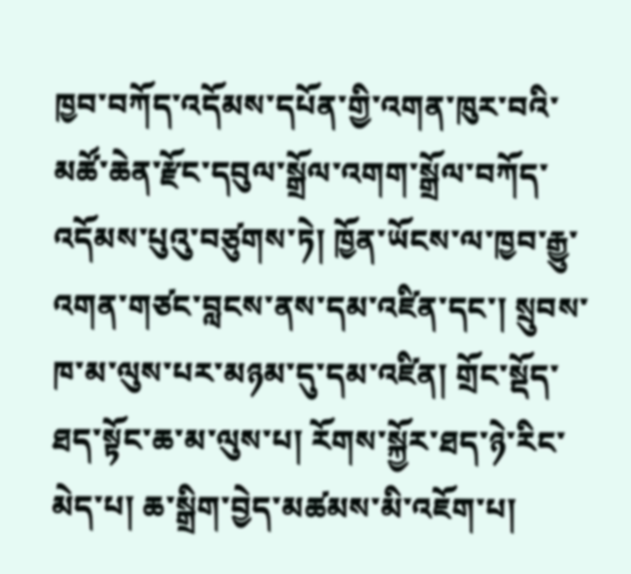ཁྱབ་བཀོད་འདོམས་དཔོན་གྱི་འགན་ཁུར་བའི་མཚོ་ཆེན་རྫོང་དབུལ་སྒྲོལ་འགག་སྒྲོལ་བཀོད་འདོམས་པུའུ་བཙུགས་ཏེ། ཁྱོན་ཡོངས་ལ་ཁྱབ་རྒྱུ་འགན་གཙང་བླངས་ནས་དམ་འཛིན་དང་། སྲུབས་ཁ་མ་ལུས་པར་མཉམ་དུ་དམ་འཛིན། གྲོང་སྡོད་ཐད་སྟོང་ཆ་མ་ལུས་པ། རོགས་སྐྱོར་ཐད་ཉེ་རིང་མེད་པ། ཆ་སྒྲིག་བྱེད་མཚམས་མི་འཇོག་པ།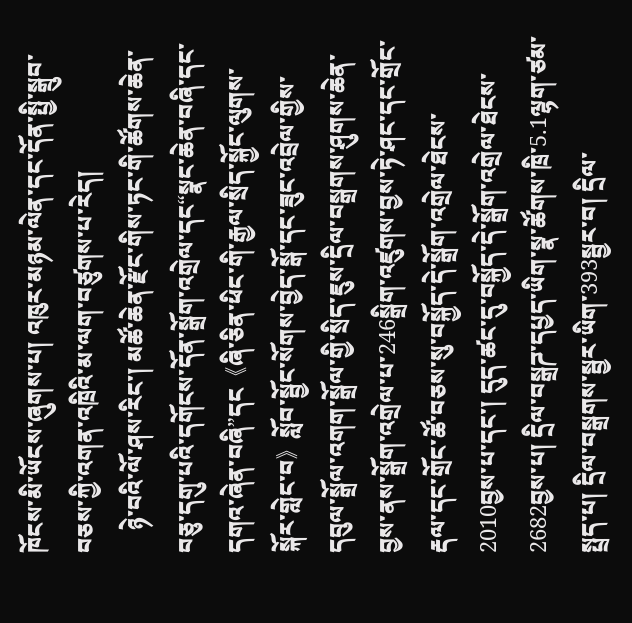ཁོངས་མི་ཡོངས་ཞུགས་པ། འཁུར་མཉམ་ལེན་དང་དོན་སྤྱི་སྒྲུབ་བཅས་ཀྱི་འགན་འཁྲིའི་མ་ལག་བཙུགས་པ་རེད།
    ཉེ་བའི་ལོ་ཤས་རིང་། མཚོ་ཆེན་རྫོང་གིས་ཏང་གི་ཚོགས་ཆེན་བཅུ་དགུ་པའི་དགོངས་དོན་སྒྲོག་འགྲེལ་དང“སྣང་ཆེན་བཞི་དང་དགའ་ཞེན་བཞི”དང《ཞི་ཅིན་ཕིང་གི་རྒྱལ་སྲིད་སྐྱོང་ལུགས་སྐོར་གླེང་བ》སློབ་སྦྱོང་སོགས་བྱེད་སྒོ་དང་ཟུང་འབྲེལ་གྱིས་དབུལ་སྒྲོལ་འགག་སྒྲོལ་གྱི་སྲིད་ཇུས་དྲིལ་བསྒྲགས་ཤུགས་ཆེན་བྱས་ནས་སྒྲོག་འགྲེལ་པ་246སྒྲིག་འཛུགས་བྱས་ཏེ་ཤང་དང་གྲོང་རྡལ་དང་གྲོང་ཚོ་བཅས་སུ་བསྐྱོད་དེ་སྒྲོག་འགྲེལ་ཐེངས་2010བྱས་པ་དང་། དུད་ཚང་དུ་བསྐྱོད་དེ་སྒྲོག་འགྲེལ་ཐེངས་2682བྱས་པ། དྲིལ་བསྒྲཌ་དཔྱད་ཡིག་སྣ་ཚོགས་ཁྲི་5.1ལྷག་ཙམ་སྤྲད་པ། དྲིལ་བསྒྲགས་སྦྱར་ཡིག་393སྦྱར་བ། དྲིལ་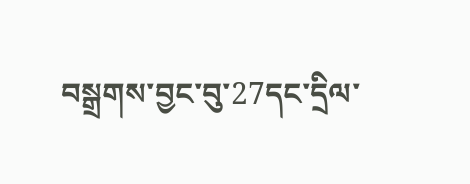བསྒྲགས་བྱང་བུ་27དང་དྲིལ་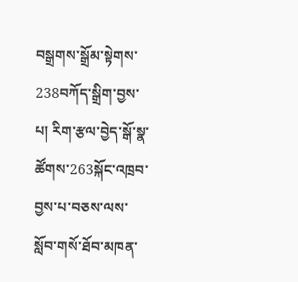བསྒྲགས་སྒྲོམ་སྟེགས་238བཀོད་སྒྲིག་བྱས་པ། རིག་རྩལ་བྱེད་སྒོ་སྣ་ཚོགས་263སྐོང་འཁྲབ་བྱས་པ་བཅས་ལས་སློབ་གསོ་ཐོབ་མཁན་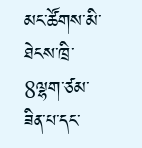མང་ཚོགས་མི་ཐེངས་ཁྲི་8ལྷག་ཙམ་ཟིན་པ་དང་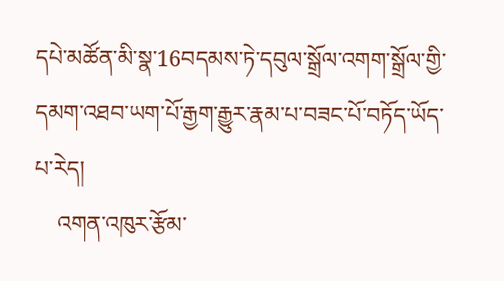དཔེ་མཚོན་མི་སྣ་16བདམས་ཏེ་དབུལ་སྒྲོལ་འགག་སྒྲོལ་གྱི་དམག་འཐབ་ཡག་པོ་རྒྱག་རྒྱུར་རྣམ་པ་བཟང་པོ་བཏོད་ཡོད་པ་རེད།
    འགན་འཁུར་རྩོམ་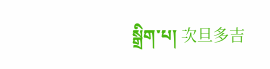སྒྲིག་པ། 次旦多吉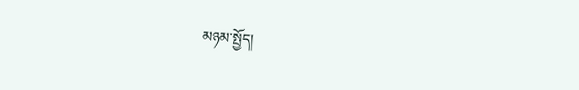མཉམ་སྤྱོད།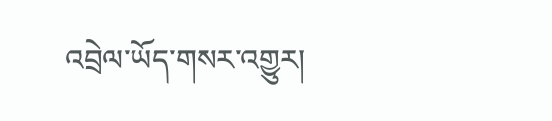འབྲེལ་ཡོད་གསར་འགྱུར།